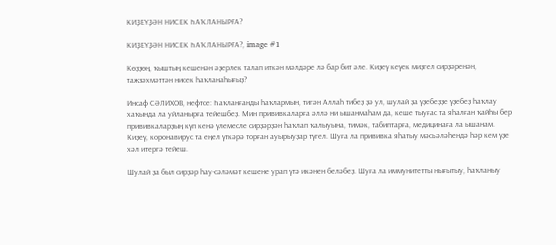КИҘЕҮҘӘН НИСЕК ҺАҠЛАНЫРҒА?

КИҘЕҮҘӘН НИСЕК ҺАҠЛАНЫРҒА?, image #1

Көҙҙөң, ҡыштың кешенән әҙерлек талап иткән мәлдәре лә бар бит әле. Киҙеү кеүек миҙгел сирҙәренән, тажзәхмәттән нисек һаҡланаһығыҙ?

Инсаф СӘЛИХОВ, нефтсе: Һаҡланғанды һаҡлармын, тигән Аллаһ тибеҙ ҙә ул, шулай ҙа үҙебеҙҙе үҙебеҙ һаҡлау хаҡында ла уйланырға тейешбеҙ. Мин прививкаларға әллә ни ышанмаһам да, кеше тыуғас та яһалған ҡайһы бер прививкаларҙың күп кенә үлемесле сирҙәрҙән һаҡлап ҡалыуына, тимәк, табиптарға, медицинаға ла ышанам. Киҙеү, коронавирус та еңел үткәрә торған ауырыуҙар түгел. Шуға ла прививка яһатыу мәсьәләһендә һәр кем үҙе хәл итергә тейеш.

Шулай ҙа был сирҙәр һау-сәләмәт кешене урап үтә икәнен беләбеҙ. Шуға ла иммунитетты нығытыу, һаҡланыу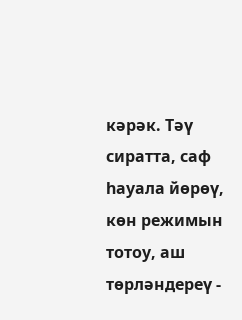кәрәк. Тәү сиратта, саф һауала йөрөү, көн режимын тотоу, аш төрләндереү -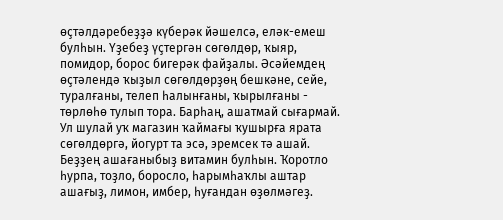өҫтәлдәребеҙҙә күберәк йәшелсә, еләк-емеш булһын. Үҙебеҙ үҫтергән сөгөлдөр, ҡыяр, помидор, борос бигерәк файҙалы. Әсәйемдең өҫтәлендә ҡыҙыл сөгөлдөрҙөң бешкәне, сейе, туралғаны, телеп һалынғаны, ҡырылғаны - төрлөһө тулып тора. Барһаң, ашатмай сығармай. Ул шулай уҡ магазин ҡаймағы ҡушырға ярата сөгөлдөргә, йогурт та эсә, эремсек тә ашай. Беҙҙең ашағаныбыҙ витамин булһын. Ҡоротло һурпа, тоҙло, боросло, һарымһаҡлы аштар ашағыҙ, лимон, имбер, һуғандан өҙөлмәгеҙ.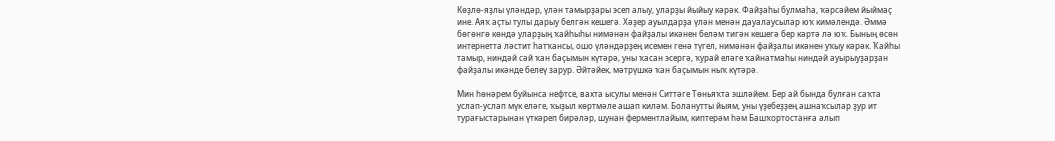Көҙлө-яҙлы үләндәр, үлән тамырҙары эсеп алыу, уларҙы йыйыу кәрәк. Файҙаһы булмаһа, ҡәрсәйем йыймаҫ ине. Аяҡ аҫты тулы дарыу белгән кешегә. Хәҙер ауылдарҙа үлән менән дауалаусылар юҡ кимәлендә. Әммә бөгөнгө көндә уларҙың ҡайһыһы нимәнән файҙалы икәнен беләм тигән кешегә бер кәртә лә юҡ. Бының өсөн интернетта ләстит һатҡансы, ошо үләндәрҙең исемен генә түгел, нимәнән файҙалы икәнен уҡыу кәрәк. Ҡайһы тамыр, ниндәй сәй ҡан баҫымын күтәрә, уны ҡасан эсергә, ҡурай еләге ҡайнатмаһы ниндәй ауырыуҙарҙан файҙалы икәнде белеү зарур. Әйтәйек, мәтрүшкә ҡан баҫымын ныҡ күтәрә.

Мин һөнәрем буйынса нефтсе, вахта ысулы менән Ситтәге Төньяҡта эшләйем. Бер ай бында булған саҡта услап-услап мүк еләге, ҡыҙыл көртмәле ашап киләм. Боланутты йыям, уны үҙебеҙҙең ашнаҡсылар ҙур ит турағыстарынан үткәреп бирәләр, шунан ферментлайым, киптерәм һәм Башҡортостанға алып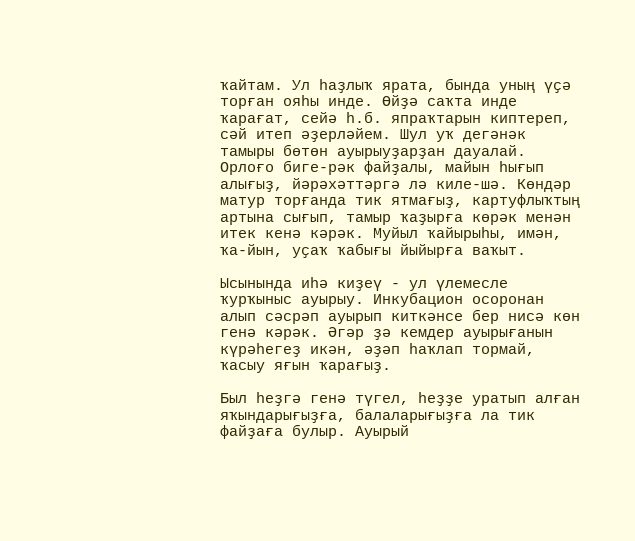ҡайтам. Ул һаҙлыҡ ярата, бында уның үҫә торған ояһы инде. Өйҙә саҡта инде ҡарағат, сейә һ.б. япраҡтарын киптереп, сәй итеп әҙерләйем. Шул уҡ дегәнәк тамыры бөтөн ауырыуҙарҙан дауалай. Орлоғо биге-рәк файҙалы, майын һығып алығыҙ, йәрәхәттәргә лә киле-шә. Көндәр матур торғанда тик ятмағыҙ, картуфлыҡтың артына сығып, тамыр ҡаҙырға көрәк менән итек кенә кәрәк. Муйыл ҡайырыһы, имән, ҡа-йын, уҫаҡ ҡабығы йыйырға ваҡыт.

Ысынында иһә киҙеү - ул үлемесле ҡурҡыныс ауырыу. Инкубацион осоронан алып сәсрәп ауырып киткәнсе бер нисә көн генә кәрәк. Әгәр ҙә кемдер ауырығанын күрәһегеҙ икән, әҙәп һаҡлап тормай, ҡасыу яғын ҡарағыҙ.

Был һеҙгә генә түгел, һеҙҙе уратып алған яҡындарығыҙға, балаларығыҙға ла тик файҙаға булыр. Ауырый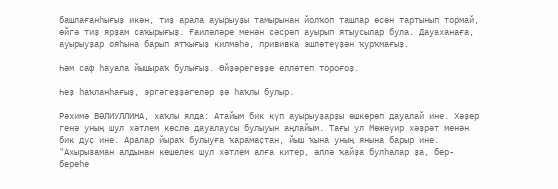башлағанһығыҙ икән, тиҙ арала ауырыуҙы тамырынан йолҡоп ташлар өсөн тартынып тормай, өйгә тиҙ ярҙам саҡырығыҙ. Ғаиләләре менән сәсрәп ауырып ятыусылар була. Дауаханаға, ауырыуҙар ояһына барып ятҡығыҙ килмәһә, прививка эшләтеүҙән ҡурҡмағыҙ.

Һәм саф һауала йышыраҡ булығыҙ. Өйҙәрегеҙҙе елләтеп тороғоҙ.

Һеҙ һаҡланһағыҙ, эргәгеҙҙәгеләр ҙә һаҡлы булыр.

Рәхимә ВӘЛИУЛЛИНА, хаҡлы ялда: Атайым бик күп ауырыуҙарҙы өшкөрөп дауалай ине. Хәҙер генә уның шул хәтлем көслө дауалаусы булыуын аңлайым. Тағы ул Мөжәүир хәҙрәт менән бик дуҫ ине. Аралар йыраҡ булыуға ҡарамаҫтан, йыш ҡына уның янына барыр ине. "Ахырызаман алдынан кешелек шул хәтлем алға китер, әллә ҡайҙа булһалар ҙа, бер-береһе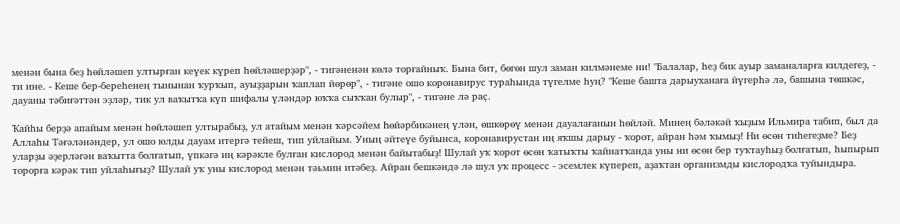менән бына беҙ һөйләшеп ултырған кеүек күреп һөйләшерҙәр", - тигәненән көлә торғайныҡ. Бына бит, бөгөн шул заман килмәнеме ни! "Балалар, һеҙ бик ауыр заманаларға килдегеҙ, - ти ине. - Кеше бер-береһенең тынынан ҡурҡып, ауыҙҙарын ҡаплап йөрөр", - тигәне ошо коронавирус тураһында түгелме һуң? "Кеше башта дарыуханаға йүгерһә лә, башына төшкәс, дауаны тәбиғәттән эҙләр, тик ул ваҡытҡа күп шифалы үләндәр юҡҡа сыҡҡан булыр", - тигәне лә раҫ.

Ҡайһы берҙә апайым менән һөйләшеп ултырабыҙ, ул атайым менән ҡәрсәйем Һөйәрбикәнең үлән, өшкөрөү менән дауалағанын һөйләй. Минең бәләкәй ҡыҙым Ильмира табип, был да Аллаһы Тәғәләнәндер, ул ошо юлды дауам итергә тейеш, тип уйлайым. Уның әйтеүе буйынса, коронавирустан иң яҡшы дарыу - ҡорот, айран һәм ҡымыҙ! Ни өсөн тиһегеҙме? Беҙ уларҙы әҙерләгән ваҡытта болғатып, үпкәгә иң кәрәкле булған кислород менән байытабыҙ! Шулай уҡ ҡорот өсөн ҡатыҡты ҡайнатҡанда уны ни өсөн бер туҡтауһыҙ болғатып, һыпырып торорға кәрәк тип уйлаһығыҙ? Шулай уҡ уны кислород менән тәьмин итәбеҙ. Айран бешкәндә лә шул уҡ процесс - эсемлек күпереп, аҙаҡтан организмды кислородҡа туйындыра.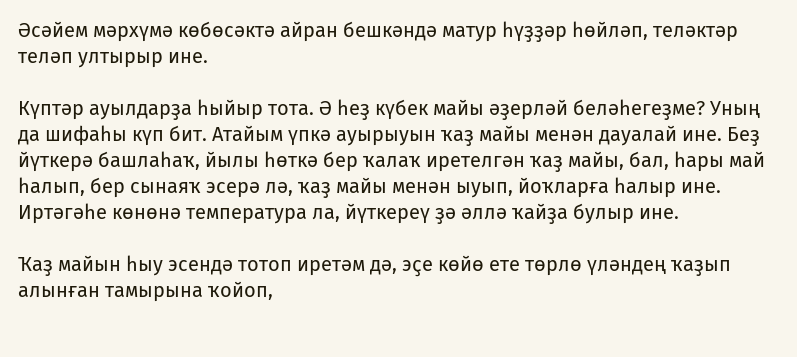Әсәйем мәрхүмә көбөсәктә айран бешкәндә матур һүҙҙәр һөйләп, теләктәр теләп ултырыр ине.

Күптәр ауылдарҙа һыйыр тота. Ә һеҙ күбек майы әҙерләй беләһегеҙме? Уның да шифаһы күп бит. Атайым үпкә ауырыуын ҡаҙ майы менән дауалай ине. Беҙ йүткерә башлаһаҡ, йылы һөткә бер ҡалаҡ иретелгән ҡаҙ майы, бал, һары май һалып, бер сынаяҡ эсерә лә, ҡаҙ майы менән ыуып, йоҡларға һалыр ине. Иртәгәһе көнөнә температура ла, йүткереү ҙә әллә ҡайҙа булыр ине.

Ҡаҙ майын һыу эсендә тотоп иретәм дә, эҫе көйө ете төрлө үләндең ҡаҙып алынған тамырына ҡойоп,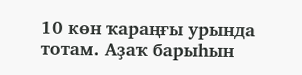10 көн ҡараңғы урында тотам. Аҙаҡ барыһын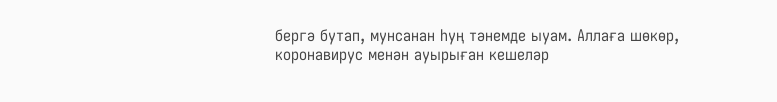бергә бутап, мунсанан һуң тәнемде ыуам. Аллаға шөкөр, коронавирус менән ауырыған кешеләр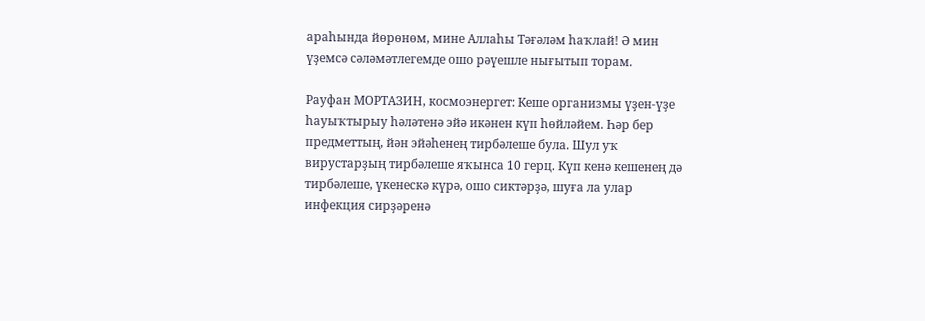араһында йөрөнөм, мине Аллаһы Тәғәләм һаҡлай! Ә мин үҙемсә сәләмәтлегемде ошо рәүешле нығытып торам.

Рауфан МОРТАЗИН, космоэнергет: Кеше организмы үҙен-үҙе һауыҡтырыу һәләтенә эйә икәнен күп һөйләйем. Һәр бер предметтың, йән эйәһенең тирбәлеше була. Шул уҡ вирустарҙың тирбәлеше яҡынса 10 герц. Күп кенә кешенең дә тирбәлеше, үкенескә күрә, ошо сиктәрҙә, шуға ла улар инфекция сирҙәренә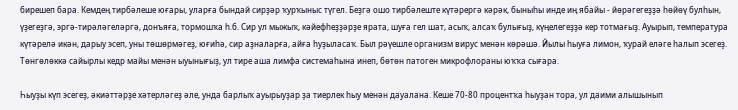бирешеп бара. Кемдең тирбәлеше юғары, уларға бындай сирҙәр ҡурҡыныс түгел. Беҙгә ошо тирбәлеште күтәрергә кәрәк, быныһы инде иң ябайы - йөрәгегеҙҙә һөйөү булһын, үҙегеҙгә, эргә-тирәләгеләргә, донъяға, тормошҡа һ.б. Сир ул мыжыҡ, кәйефһеҙҙәрҙе ярата, шуға гел шат, асыҡ, алсаҡ булығыҙ, күңелегеҙҙә кер тотмағыҙ. Ауырып, температура күтәрелә икән, дарыу эсеп, уны төшөрмәгеҙ, юғиһә, сир аҙналарға, айға һуҙыласаҡ. Был рәүешле организм вирус менән көрәшә. Йылы һыуға лимон, ҡурай еләге һалып эсегеҙ. Төнгөлөккә сайырлы кедр майы менән ыуынығыҙ, ул тире аша лимфа системаһына инеп, бөтөн патоген микрофлораны юҡҡа сығара.

Һыуҙы күп эсегеҙ, әкиәттәрҙе хәтерләгеҙ әле, унда барлыҡ ауырыуҙар ҙа тиерлек һыу менән дауалана. Кеше 70-80 процентҡа һыуҙан тора, ул даими алышынып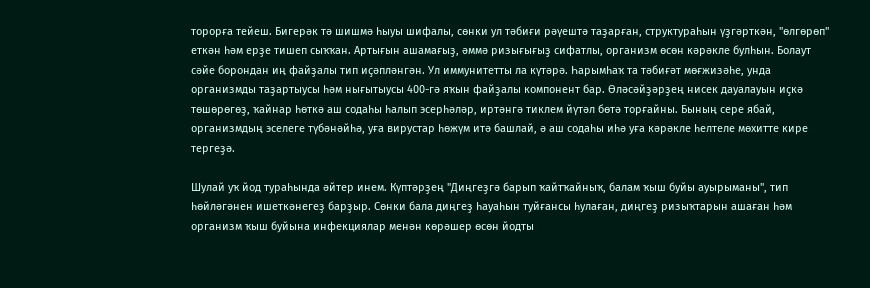торорға тейеш. Бигерәк тә шишмә һыуы шифалы, сөнки ул тәбиғи рәүештә таҙарған, структураһын үҙгәрткән, "өлгөрөп" еткән һәм ерҙе тишеп сыҡҡан. Артығын ашамағыҙ, әммә ризығығыҙ сифатлы, организм өсөн кәрәкле булһын. Болаут сәйе борондан иң файҙалы тип иҫәпләнгән. Ул иммунитетты ла күтәрә. Һарымһаҡ та тәбиғәт мөғжизәһе, унда организмды таҙартыусы һәм нығытыусы 400-гә яҡын файҙалы компонент бар. Өләсәйҙәрҙең нисек дауалауын иҫкә төшөрөгөҙ, ҡайнар һөткә аш содаһы һалып эсерһәләр, иртәнгә тиклем йүтәл бөтә торғайны. Бының сере ябай, организмдың эселеге түбәнәйһә, уға вирустар һөжүм итә башлай, ә аш содаһы иһә уға кәрәкле һелтеле мөхитте кире тергеҙә.

Шулай уҡ йод тураһында әйтер инем. Күптәрҙең "Диңгеҙгә барып ҡайтҡайныҡ, балам ҡыш буйы ауырыманы", тип һөйләгәнен ишеткәнегеҙ барҙыр. Сөнки бала диңгеҙ һауаһын туйғансы һулаған, диңгеҙ ризыҡтарын ашаған һәм организм ҡыш буйына инфекциялар менән көрәшер өсөн йодты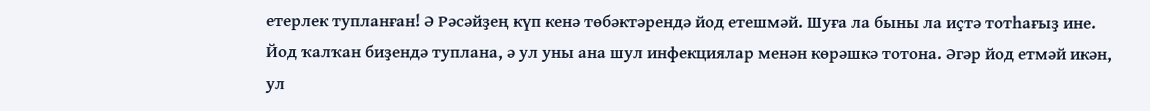етерлек тупланған! Ә Рәсәйҙең күп кенә төбәктәрендә йод етешмәй. Шуға ла быны ла иҫтә тотһағыҙ ине. Йод ҡалҡан биҙендә туплана, ә ул уны ана шул инфекциялар менән көрәшкә тотона. Әгәр йод етмәй икән, ул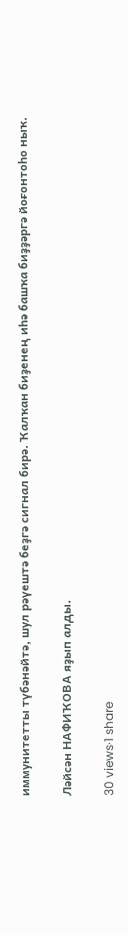иммунитетты түбәнәйтә, шул рәүештә беҙгә сигнал бирә. Ҡалҡан биҙенең иһә башҡа биҙҙәргә йоғонтоһо ныҡ.

Ләйсән НАФИҠОВА яҙып алды.

30 views·1 share